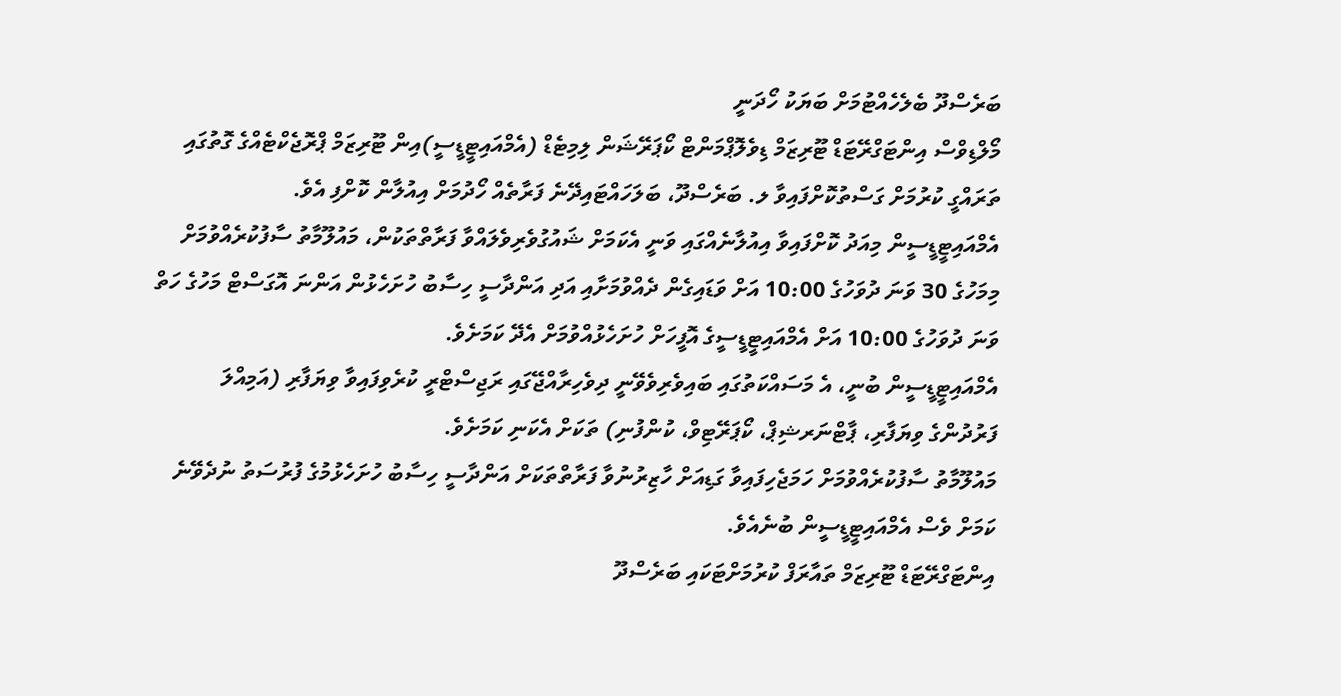ބަރެސްދޫ ބެލެހެއްޓުމަށް ބަޔަކު ހޯދަނީ
މޯލްޑިވްސް އިންޓަގްރޭޓަޑް ޓޫރިޒަމް ޑިވެލޮޕްމަންޓް ކޯޕަރޭޝަން ލިމިޓެޑް (އެމްއައިޓީޑީސީ)އިން ޓޫރިޒަމް ޕްރޮޖެކްޓެއްގެ ގޮތުގައި ތަރައްގީ ކުރުމަށް ގަސްތުކޮށްފައިވާ ލ. ބަރެސްދޫ، ބަލަހައްޓައިދޭނެ ފަރާތެއް ހޯދުމަށް އިއުލާން ކޮށްފި އެވެ.
އެމްއައިޓީޑީސީން މިއަދު ކޮށްފައިވާ އިއުލާނެއްގައި ވަނީ އެކަމަށް ޝައުގުވެރިވެލައްވާ ފަރާތްތަކުން، މައުލޫމާތު ސާފުކުރެއްވުމަށް މިމަހުގެ 30 ވަނަ ދުވަހުގެ 10:00 އަށް ވަޑައިގެން ދެއްވުމަށާއި އަދި އަންދާސީ ހިސާބު ހުށަހެޅުން އަންނަ އޮގަސްޓް މަހުގެ ހަތް ވަނަ ދުވަހުގެ 10:00 އަށް އެމްއައިޓީޑީސީގެ އޮފީހަށް ހުށަހެޅުއްވުމަށް އެދޭ ކަމަށެވެ.
އެމްއައިޓީޑީސީން ބުނީ، އެ މަސައްކަތުގައި ބައިވެރިވެވޭނީ ދިވެހިރާއްޖޭގައި ރަޖިސްޓްރީ ކުރެވިފައިވާ ވިޔަފާރި (އަމިއްލަ ފަރުދުންގެ ވިޔަފާރި، ޕާޓްނަރޝިޕް، ކޯޕަރޭޓިވް، ކުންފުނި) ތަކަށް އެކަނި ކަމަށެވެ.
މައުލޫމާތު ސާފުކުރެއްވުމަށް ހަމަޖެހިފައިވާ ގަޑިއަށް ހާޒިރުނުވާ ފަރާތްތަކަށް އަންދާސީ ހިސާބު ހުށަހެޅުމުގެ ފުރުސަތު ނުދެވޭނެ ކަމަށް ވެސް އެމްއައިޓީޑީސީން ބުނެއެވެ.
އިންޓަގްރޭޓަޑް ޓޫރިޒަމް ތައާރަފް ކުރުމަށްޓަކައި ބަރެސްދޫ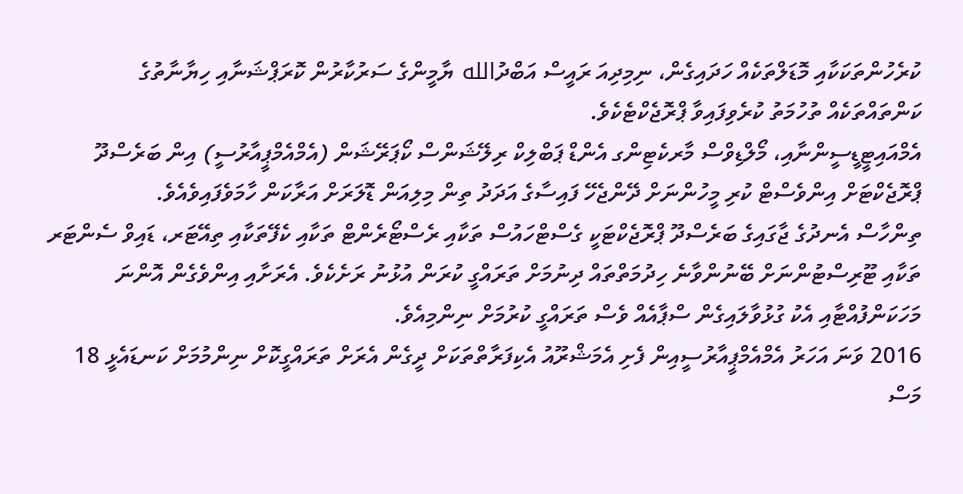ކުރެހުންތަކަކާއި މޮޑަލްތަކެއް ހަދައިގެން، ނިމިދިއަ ރައީސް އަބްދުالله ޔާމީންގެ ސަރުކާރުން ކޮރަޕްޝަނާއި ހިޔާނާތުގެ ކަންތައްތަކެއް ތުހުމަތު ކުރެވިފައިވާ ޕްރޮޖެކްޓެކެވެ.
އެމްއައިޓީޑީސީންނާއި، މޯލްޑިވްސް މާރކެޓިންގ އެންޑް ޕަބްލިކް ރިލޭޝަންސް ކޯޕަރޭޝަން (އެމްއެމްޕީއާރުސީ) އިން ބަރެސްދޫ ޕްރޮޖެކްޓަށް އިންވެސްޓް ކުރި މީހުންނަށް ދޭންޖެހޭ ފައިސާގެ އަދަދު ތިން މިލިއަން ޑޮލަރަށް އަރާކަން ހާމަވެފައިވެއެވެ.
ތިންހާސް އެނދުގެ ޖާގައިގެ ބަރެސްދޫ ޕްރޮޖެކްޓަކީ ގެސްޓްހައުސް ތަކާއި ރެސްޓޯރެންޓް ތަކާއި ކެފޭތަކާއި ތިއޭޓަރ، ޑައިވް ސެންޓަރ ތަކާއި ޓޫރިސްޓުންނަށް ބޭނުންވާނެ ހިދުމަތްތައް ދިނުމަށް ތަރައްގީ ކުރަން އުޅުނު ރަށެކެވެ. އެރަށާއި އިންވެގެން އޮންނަ މަހަކަންފުއްޓާއި އެކު ގުޅުވާލައިގެން ސްޕާއެއް ވެސް ތަރައްގީ ކުރުމަށް ނިންމިއެވެ.
2016 ވަނަ އަހަރު އެމްއެމްޕީއާރުސީއިން ފެށި އެމަޝްރޫއު އެކިފަރާތްތަކަށް ދީގެން އެރަށް ތަރައްގީކޮށް ނިންމުމަށް ކަނޑައެޅީ 18 މަސް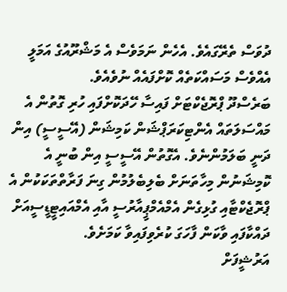ދުވަސް ތެރޭގައެވެ. އެހެން ނަމަވެސް އެ މަޝްރޫއުގެ އަމަލީ އެއްވެސް މަސައްކަތެއް ކޮށްފައެއް ނުވެއެވެ.
ބަރެސްދޫ ޕްރޮޖެކްޓަށް ފައިސާ ހޭދަކޮށްފައި ހުރި ގޮތުން އެ މައްސަލަތައް އެންޓިކަރަޕްޝަން ކަމިޝަން (އޭސީސީ) އިން ދަނީ ބަލަމުންނެވެ. އެގޮތުން އޭސީސީ އިން ބުނީ އެ ކޮމިޝަނުން މިހާތަނަށް ބެލިބެލުމުން ގިނަ ފަރާތްތަކަކުން އެ ޕްރޮޖެކްޓާއި ގުޅިގެން އެމްއެމްޕީއާރުސީ އާއި އެމްއައިޓީޑީސީއަށް ދައްކާފައި ވާކަން ފާހަގަ ކުރެވިފައިވާ ކަމަށެވެ.
އަރުޝީފަށް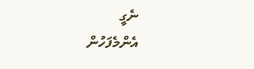ނެގީ
އެންމެފަހުން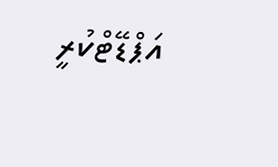އަޕްޑޭޓްކުރީ